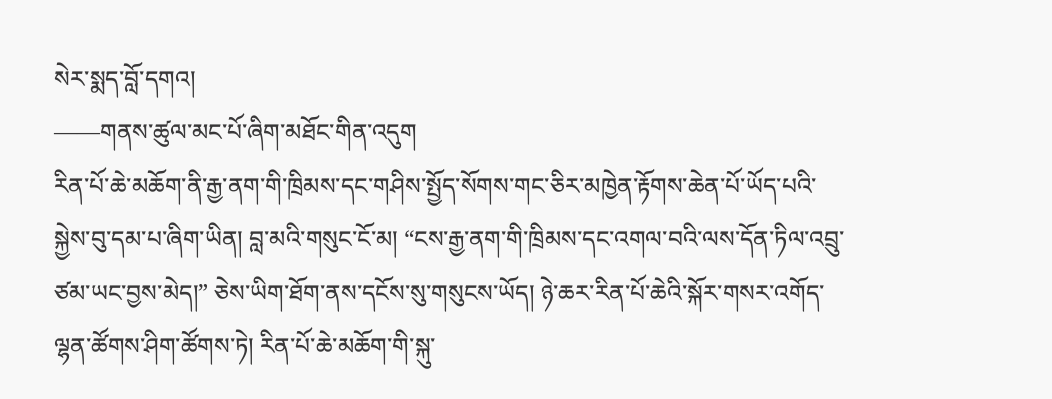སེར་སྨད་བློ་དགའ།
——གནས་ཚུལ་མང་པོ་ཞིག་མཐོང་གིན་འདུག
རིན་པོ་ཆེ་མཆོག་ནི་རྒྱ་ནག་གི་ཁྲིམས་དང་གཤིས་སྤྱོད་སོགས་གང་ཅིར་མཁྱེན་རྟོགས་ཆེན་པོ་ཡོད་པའི་སྐྱེས་བུ་དམ་པ་ཞིག་ཡིན། བླ་མའི་གསུང་ངོ་མ། “ངས་རྒྱ་ནག་གི་ཁྲིམས་དང་འགལ་བའི་ལས་དོན་ཏིལ་འབྲུ་ཙམ་ཡང་བྱས་མེད།” ཅེས་ཡིག་ཐོག་ནས་དངོས་སུ་གསུངས་ཡོད། ཉེ་ཆར་རིན་པོ་ཆེའི་སྐོར་གསར་འགོད་ལྷན་ཚོགས་ཤིག་ཚོགས་ཏེ། རིན་པོ་ཆེ་མཆོག་གི་སྐུ་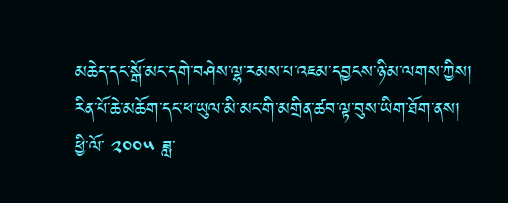མཆེད་དང་སྒོ་མང་དགེ་བཤེས་ལྷ་རམས་པ་འཇམ་དབྱངས་ཉི་མ་ལགས་ཀྱིས། རིན་པོ་ཆེ་མཆོག་དང་ཕ་ཡུལ་མི་མང་གི་མགྲིན་ཚབ་ལྟ་བུས་ཡིག་ཐོག་ནས། ཕྱི་ལོ་ ༢༠༠༥ ཟླ་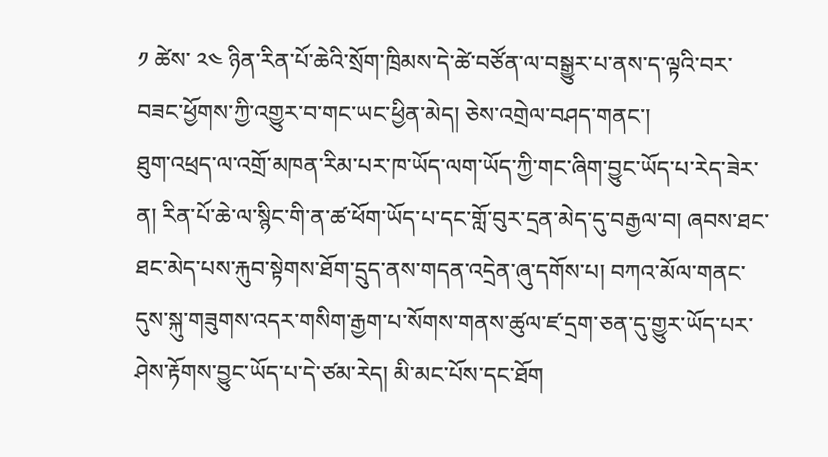༡ ཚེས་ ༢༤ ཉིན་རིན་པོ་ཆེའི་སྲོག་ཁྲིམས་དེ་ཚེ་བཙོན་ལ་བསྒྱུར་པ་ནས་ད་ལྟའི་བར་བཟང་ཕྱོགས་ཀྱི་འགྱུར་བ་གང་ཡང་ཕྱིན་མེད། ཅེས་འགྲེལ་བཤད་གནང་།
ཐུག་འཕྲད་ལ་འགྲོ་མཁན་རིམ་པར་ཁ་ཡོད་ལག་ཡོད་ཀྱི་གང་ཞིག་བྱུང་ཡོད་པ་རེད་ཟེར་ན། རིན་པོ་ཆེ་ལ་སྙིང་གི་ན་ཚ་ཕོག་ཡོད་པ་དང་གློ་བུར་དྲན་མེད་དུ་བརྒྱལ་བ། ཞབས་ཐང་ཐང་མེད་པས་རྐུབ་སྟེགས་ཐོག་དྲུད་ནས་གདན་འདྲེན་ཞུ་དགོས་པ། བཀའ་མོལ་གནང་དུས་སྐུ་གཟུགས་འདར་གསིག་རྒྱག་པ་སོགས་གནས་ཚུལ་ཛ་དྲག་ཅན་དུ་གྱུར་ཡོད་པར་ཤེས་རྟོགས་བྱུང་ཡོད་པ་དེ་ཙམ་རེད། མི་མང་པོས་དང་ཐོག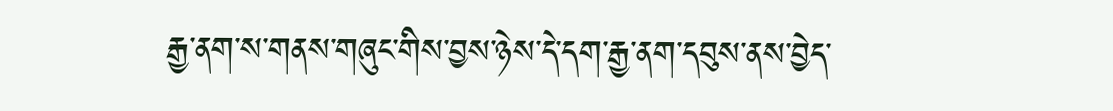རྒྱ་ནག་ས་གནས་གཞུང་གིས་བྱས་ཉེས་དེ་དག་རྒྱ་ནག་དབུས་ནས་བྱེད་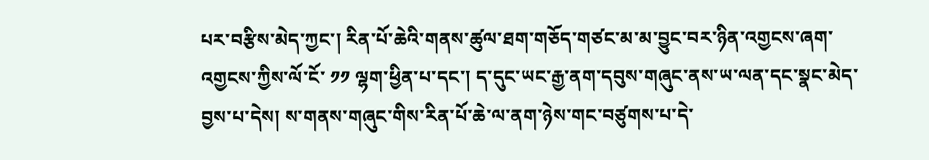པར་བརྩིས་མེད་ཀྱང་། རིན་པོ་ཆེའི་གནས་ཚུལ་ཐག་གཅོད་གཙང་མ་མ་བྱུང་བར་ཉིན་འགྱངས་ཞག་འགྱངས་ཀྱིས་ལོ་ངོ་ ༡༡ ལྷག་ཕྱིན་པ་དང་། ད་དུང་ཡང་རྒྱ་ནག་དབུས་གཞུང་ནས་ཡ་ལན་དང་སྣང་མེད་བྱས་པ་དེས། ས་གནས་གཞུང་གིས་རིན་པོ་ཆེ་ལ་ནག་ཉེས་གང་བཙུགས་པ་དེ་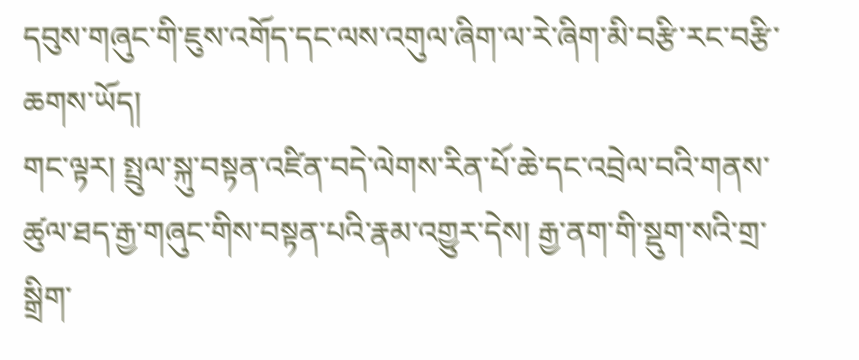དབུས་གཞུང་གི་ཇུས་འགོད་དང་ལས་འགུལ་ཞིག་ལ་རེ་ཞིག་མི་བརྩི་རང་བརྩི་ཆགས་ཡོད།
གང་ལྟར། སྤྲུལ་སྐུ་བསྟན་འཛིན་བདེ་ལེགས་རིན་པོ་ཆེ་དང་འབྲེལ་བའི་གནས་ཚུལ་ཐད་རྒྱ་གཞུང་གིས་བསྟན་པའི་རྣམ་འགྱུར་དེས། རྒྱ་ནག་གི་སྡུག་སའི་གྲ་སྒྲིག་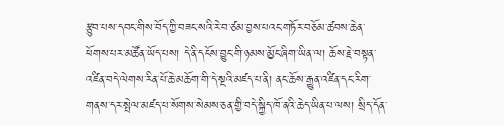རྩུབ་པས་དབང་གིས་བོད་ཀྱི་བཟང་སའི་རེ་བ་ཙམ་བྱས་པའང་གཏོར་བཅོམ་ཚབས་ཆེན་ཕོགས་པར་མཚོན་ཡོད་པས། དེ་ནི་དངོས་བྱུང་གི་ཉམས་མྱོང་ཞིག་ཡིན་ལ། ཆོས་རྗེ་བསྟན་འཛིན་བདེ་ལེགས་རིན་པོ་ཆེ་མཆོག་གི་དེ་སྔའི་མཛད་པ་ནི། ནང་ཆོས་རྒྱུན་འཛིན་དང་རིག་གནས་དར་སྤེལ་མཛད་པ་སོགས་སེམས་ཅན་གྱི་བདེ་སྐྱིད་ཁོ་ནའི་ཆེད་ཡིན་པ་ལས། སྲིད་དོན་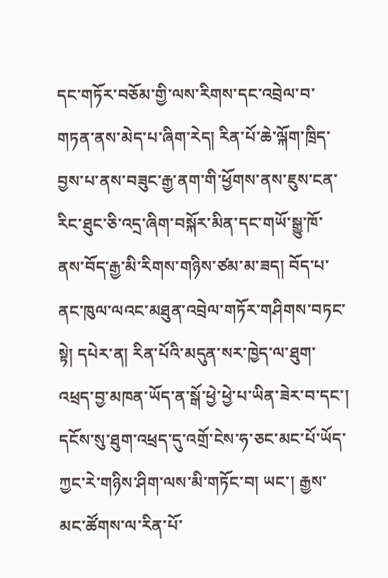དང་གཏོར་བཅོམ་གྱི་ལས་རིགས་དང་འབྲེལ་བ་གཏན་ནས་མེད་པ་ཞིག་རེད། རིན་པོ་ཆེ་ལྐོག་ཁྲིད་བྱས་པ་ནས་བཟུང་རྒྱ་ནག་གི་ཕྱོགས་ནས་ཇུས་ངན་རིང་ཐུང་ཅི་འདྲ་ཞིག་བསྐོར་མིན་དང་གཡོ་སྒྱུ་ཁོ་ནས་བོད་རྒྱ་མི་རིགས་གཉིས་ཙམ་མ་ཟད། བོད་པ་ནང་ཁུལ་ལའང་མཐུན་འབྲེལ་གཏོར་གཤིགས་བཏང་སྟེ། དཔེར་ན། རིན་པོའི་མདུན་སར་ཁྱེད་ལ་ཐུག་འཕྲད་བྱ་མཁན་ཡོད་ན་སྒོ་ཕྱེ་ཕྱེ་པ་ཡིན་ཟེར་བ་དང་། དངོས་སུ་ཐུག་འཕྲད་དུ་འགྲོ་ངེས་ཧ་ཅང་མང་པོ་ཡོད་ཀྱང་རེ་གཉིས་ཤིག་ལས་མི་གཏོང་བ། ཡང་། རྒྱས་མང་ཚོགས་ལ་རིན་པོ་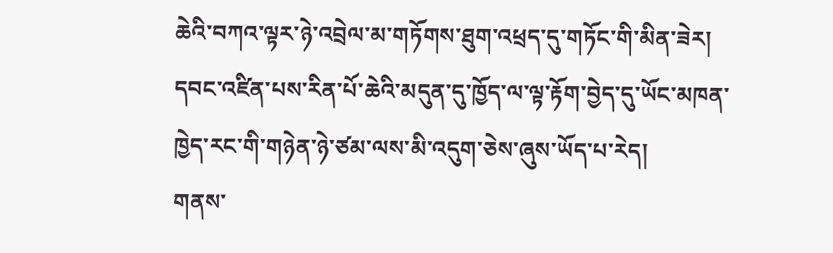ཆེའི་བཀའ་ལྟར་ཉེ་འབྲེལ་མ་གཏོགས་ཐུག་འཕྲད་དུ་གཏོང་གི་མིན་ཟེར། དབང་འཛིན་པས་རིན་པོ་ཆེའི་མདུན་དུ་ཁྱོད་ལ་ལྟ་རྟོག་བྱེད་དུ་ཡོང་མཁན་ཁྱེད་རང་གི་གཉེན་ཉེ་ཙམ་ལས་མི་འདུག་ཅེས་ཞུས་ཡོད་པ་རེད།
གནས་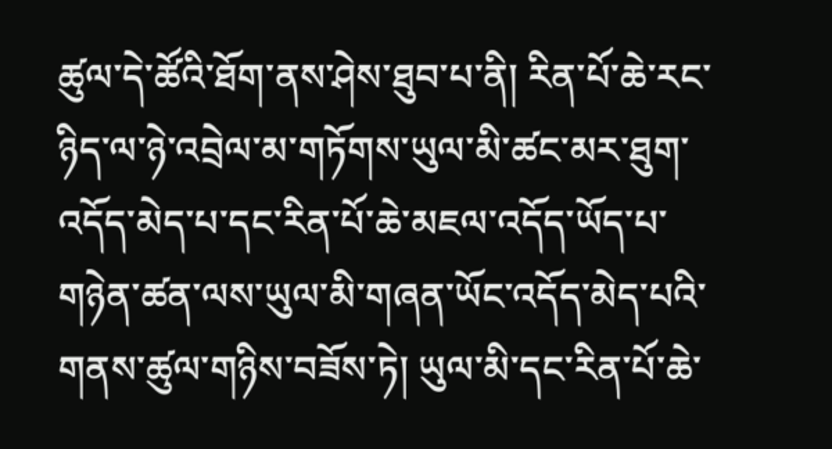ཚུལ་དེ་ཚོའི་ཐོག་ནས་ཤེས་ཐུབ་པ་ནི། རིན་པོ་ཆེ་རང་ཉིད་ལ་ཉེ་འབྲེལ་མ་གཏོགས་ཡུལ་མི་ཚང་མར་ཐུག་འདོད་མེད་པ་དང་རིན་པོ་ཆེ་མཇལ་འདོད་ཡོད་པ་གཉེན་ཚན་ལས་ཡུལ་མི་གཞན་ཡོང་འདོད་མེད་པའི་གནས་ཚུལ་གཉིས་བཟོས་ཏེ། ཡུལ་མི་དང་རིན་པོ་ཆེ་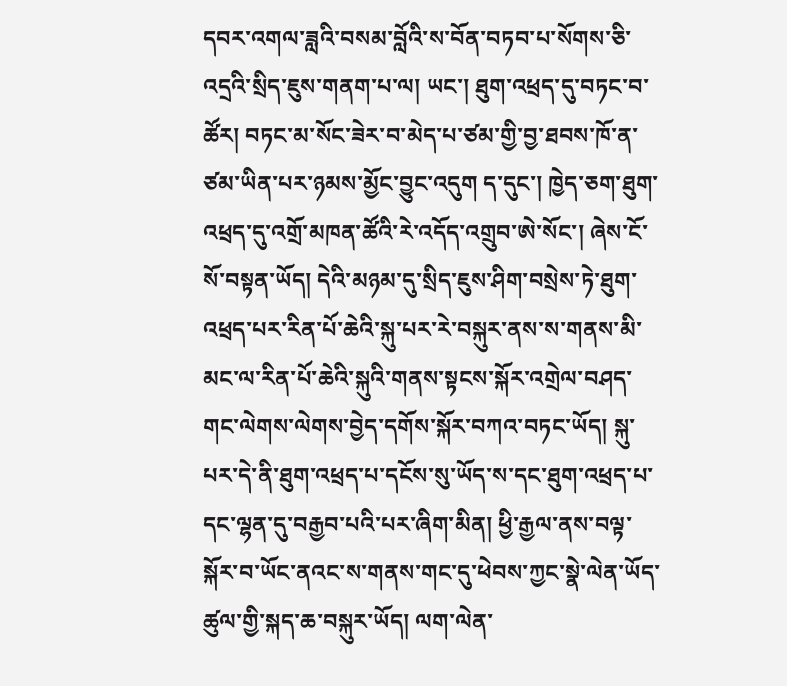དབར་འགལ་ཟླའི་བསམ་བློའི་ས་བོན་བཏབ་པ་སོགས་ཅི་འདྲའི་སྲིད་ཇུས་གནག་པ་ལ། ཡང་། ཐུག་འཕྲད་དུ་བཏང་བ་ཚོར། བཏང་མ་སོང་ཟེར་བ་མེད་པ་ཙམ་གྱི་བྱ་ཐབས་ཁོ་ན་ཙམ་ཡིན་པར་ཉམས་མྱོང་བྱུང་འདུག ད་དུང་། ཁྱེད་ཅག་ཐུག་འཕྲད་དུ་འགྲོ་མཁན་ཚོའི་རེ་འདོད་འགྲུབ་ཨེ་སོང་། ཞེས་ངོ་སོ་བསྟན་ཡོད། དེའི་མཉམ་དུ་སྲིད་ཇུས་ཤིག་བསྲེས་ཏེ་ཐུག་འཕྲད་པར་རིན་པོ་ཆེའི་སྐུ་པར་རེ་བསྐུར་ནས་ས་གནས་མི་མང་ལ་རིན་པོ་ཆེའི་སྐུའི་གནས་སྟངས་སྐོར་འགྲེལ་བཤད་གང་ལེགས་ལེགས་བྱེད་དགོས་སྐོར་བཀའ་བཏང་ཡོད། སྐུ་པར་དེ་ནི་ཐུག་འཕྲད་པ་དངོས་སུ་ཡོད་ས་དང་ཐུག་འཕྲད་པ་དང་ལྷན་དུ་བརྒྱབ་པའི་པར་ཞིག་མིན། ཕྱི་རྒྱལ་ནས་བལྟ་སྐོར་བ་ཡོང་ནའང་ས་གནས་གང་དུ་ཕེབས་ཀྱང་སྣེ་ལེན་ཡོད་ཚུལ་གྱི་སྐད་ཆ་བསྐུར་ཡོད། ལག་ལེན་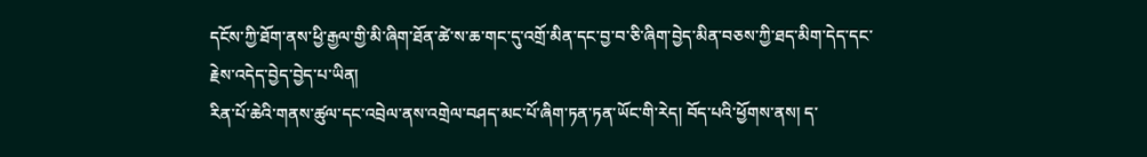དངོས་ཀྱི་ཐོག་ནས་ཕྱི་རྒྱལ་གྱི་མི་ཞིག་ཐོན་ཚེ་ས་ཆ་གང་དུ་འགྲོ་མིན་དང་བྱ་བ་ཅི་ཞིག་བྱེད་མིན་བཅས་ཀྱི་ཐད་མིག་དེད་དང་རྗེས་འདེད་བྱེད་བྱེད་པ་ཡིན།
རིན་པོ་ཆེའི་གནས་ཚུལ་དང་འབྲེལ་ནས་འགྲེལ་བཤད་མང་པོ་ཞིག་ཏན་ཏན་ཡོང་གི་རེད། བོད་པའི་ཕྱོགས་ནས། ད་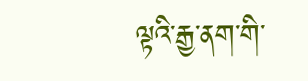ལྟའི་རྒྱ་ནག་གི་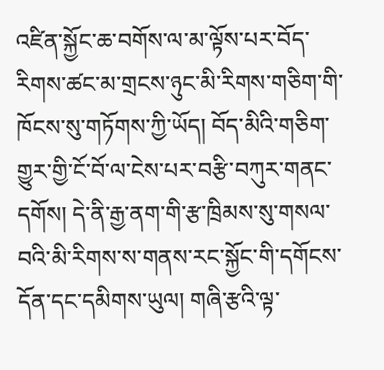འཛིན་སྐྱོང་ཆ་བགོས་ལ་མ་ལྟོས་པར་བོད་རིགས་ཚང་མ་གྲངས་ཉུང་མི་རིགས་གཅིག་གི་ཁོངས་སུ་གཏོགས་ཀྱི་ཡོད། བོད་མིའི་གཅིག་གྱུར་གྱི་ངོ་བོ་ལ་ངེས་པར་བརྩི་བཀུར་གནང་དགོས། དེ་ནི་རྒྱ་ནག་གི་རྩ་ཁྲིམས་སུ་གསལ་བའི་མི་རིགས་ས་གནས་རང་སྐྱོང་གི་དགོངས་དོན་དང་དམིགས་ཡུལ། གཞི་རྩའི་ལྟ་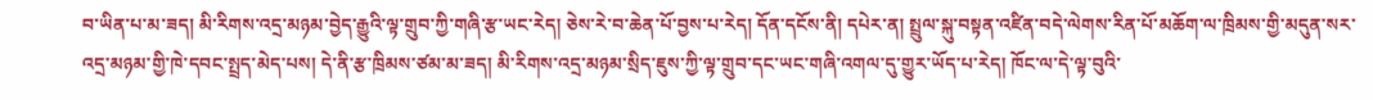བ་ཡིན་པ་མ་ཟད། མི་རིགས་འདྲ་མཉམ་བྱེད་རྒྱུའི་ལྟ་གྲུབ་ཀྱི་གཞི་རྩ་ཡང་རེད། ཅེས་རེ་བ་ཆེན་པོ་བྱས་པ་རེད། དོན་དངོས་ནི། དཔེར་ན། སྤྲུལ་སྐུ་བསྟན་འཛིན་བདེ་ལེགས་རིན་པོ་མཆོག་ལ་ཁྲིམས་གྱི་མདུན་སར་འདྲ་མཉམ་གྱི་ཁེ་དབང་སྤྲད་མེད་པས། དེ་ནི་རྩ་ཁྲིམས་ཙམ་མ་ཟད། མི་རིགས་འདྲ་མཉམ་སྲིད་ཇུས་ཀྱི་ལྟ་གྲུབ་དང་ཡང་གཞི་འགལ་དུ་གྱུར་ཡོད་པ་རེད། ཁོང་ལ་དེ་ལྟ་བུའི་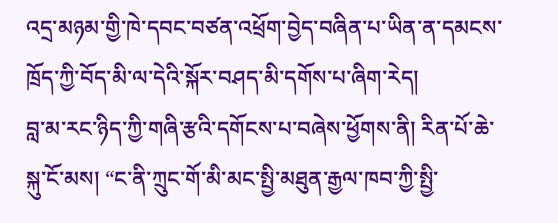འདྲ་མཉམ་གྱི་ཁེ་དབང་བཙན་འཕྲོག་བྱེད་བཞིན་པ་ཡིན་ན་དམངས་ཁྲོད་ཀྱི་བོད་མི་ལ་དེའི་སྐོར་བཤད་མི་དགོས་པ་ཞིག་རེད།
བླ་མ་རང་ཉིད་ཀྱི་གཞི་རྩའི་དགོངས་པ་བཞེས་ཕྱོགས་ནི། རིན་པོ་ཆེ་སྐུ་ངོ་མས། “ང་ནི་ཀྲུང་གོ་མི་མང་སྤྱི་མཐུན་རྒྱལ་ཁབ་ཀྱི་སྤྱི་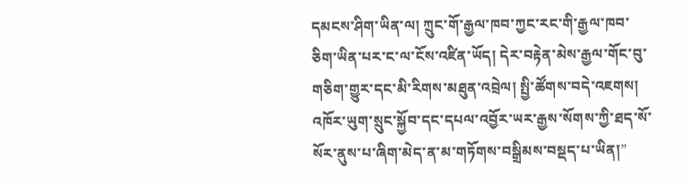དམངས་ཤིག་ཡིན་ལ། ཀྲུང་གོ་རྒྱལ་ཁབ་ཀྱང་རང་གི་རྒྱལ་ཁབ་ཅིག་ཡིན་པར་ང་ལ་ངོས་འཛིན་ཡོད། དེར་བརྟེན་མེས་རྒྱལ་གོང་བུ་གཅིག་གྱུར་དང་མི་རིགས་མཐུན་འབྲེལ། སྤྱི་ཚོགས་བདེ་འཇགས། འཁོར་ཡུག་སྲུང་སྐྱོབ་དང་དཔལ་འབྱོར་ཡར་རྒྱས་སོགས་ཀྱི་ཐད་སོ་སོར་ནུས་པ་ཞིག་མེད་ན་མ་གཏོགས་བསྒྲིམས་བསྡད་པ་ཡིན།”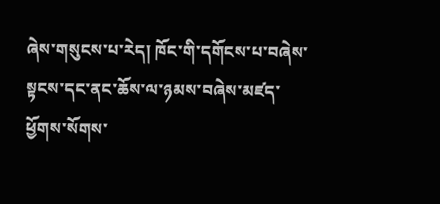ཞེས་གསུངས་པ་རེད། ཁོང་གི་དགོངས་པ་བཞེས་སྟངས་དང་ནང་ཆོས་ལ་ཉམས་བཞེས་མཛད་ཕྱོགས་སོགས་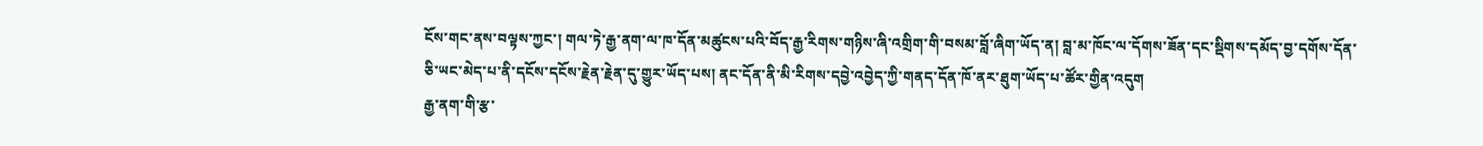ངོས་གང་ནས་བལྟས་ཀྱང་། གལ་ཏེ་རྒྱ་ནག་ལ་ཁ་དོན་མཚུངས་པའི་བོད་རྒྱ་རིགས་གཉིས་ཞི་འགྲིག་གི་བསམ་བློ་ཞིག་ཡོད་ན། བླ་མ་ཁོང་ལ་དོགས་ཟོན་དང་སྡིགས་དམོད་བྱ་དགོས་དོན་ཅི་ཡང་མེད་པ་ནི་དངོས་དངོས་རྗེན་རྗེན་དུ་གྱུར་ཡོད་པས། ནང་དོན་ནི་མི་རིགས་དབྱེ་འབྱེད་ཀྱི་གནད་དོན་ཁོ་ནར་ཐུག་ཡོད་པ་ཚོར་གྱིན་འདུག
རྒྱ་ནག་གི་རྩ་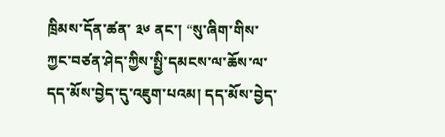ཁྲིམས་དོན་ཚན་ ༣༦ ནང་། “སུ་ཞིག་གིས་ཀྱང་བཙན་ཤེད་ཀྱིས་སྤྱི་དམངས་ལ་ཆོས་ལ་དད་མོས་བྱེད་དུ་འཇུག་པའམ། དད་མོས་བྱེད་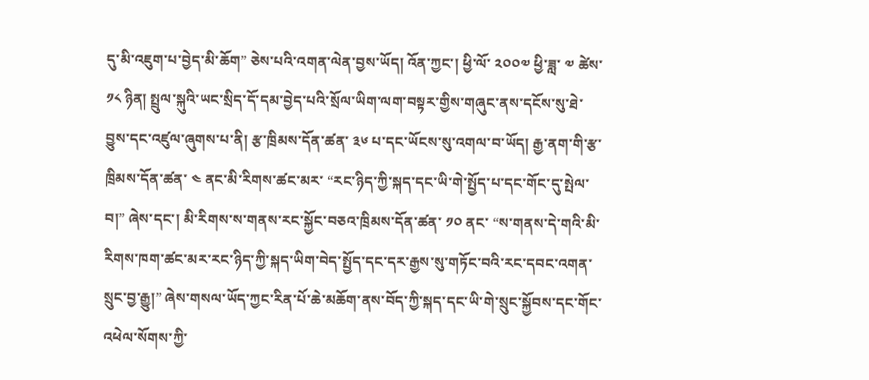དུ་མི་འཇུག་པ་བྱེད་མི་ཆོག” ཅེས་པའི་འགན་ལེན་བྱས་ཡོད། འོན་ཀྱང་། ཕྱི་ལོ་ ༢༠༠༧ ཕྱི་ཟླ་ ༧ ཚེས་ ༡༨ ཉིན། སྤྲུལ་སྐུའི་ཡང་སྲིད་དོ་དམ་བྱེད་པའི་སྲོལ་ཡིག་ལག་བསྟར་གྱིས་གཞུང་ནས་དངོས་སུ་ཐེ་བྱུས་དང་འཛུལ་ཞུགས་པ་ནི། རྩ་ཁྲིམས་དོན་ཚན་ ༣༦ པ་དང་ཡོངས་སུ་འགལ་བ་ཡོད། རྒྱ་ནག་གི་རྩ་ཁྲིམས་དོན་ཚན་ ༤ ནང་མི་རིགས་ཚང་མར་ “རང་ཉིད་ཀྱི་སྐད་དང་ཡི་གེ་སྤྱོད་པ་དང་གོང་དུ་སྤེལ་བ།” ཞེས་དང་། མི་རིགས་ས་གནས་རང་སྐྱོང་བཅའ་ཁྲིམས་དོན་ཚན་ ༡༠ ནང་ “ས་གནས་དེ་གའི་མི་རིགས་ཁག་ཚང་མར་རང་ཉིད་ཀྱི་སྐད་ཡིག་བེད་སྤྱོད་དང་དར་རྒྱས་སུ་གཏོང་བའི་རང་དབང་འགན་སྲུང་བྱ་རྒྱུ།” ཞེས་གསལ་ཡོད་ཀྱང་རིན་པོ་ཆེ་མཆོག་ནས་བོད་ཀྱི་སྐད་དང་ཡི་གེ་སྲུང་སྐྱོབས་དང་གོང་འཕེལ་སོགས་ཀྱི་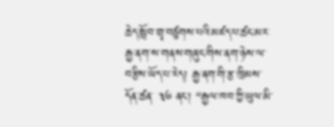ཆེད་སློབ་གྲྭ་བཙུགས་པའི་མཛད་པ་ཚང་མར་རྒྱ་ནག་ས་གནས་གཞུང་གིས་ནག་ཉེས་ལ་བརྩིས་ཡོད་པ་རེད། རྒྱ་ནག་གི་རྩ་ཁྲིམས་དོན་ཚན་ ༣༦ ནང་། “རྒྱལ་ཁབ་ཀྱི་ཡུལ་མི་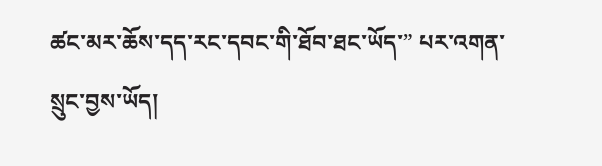ཚང་མར་ཆོས་དད་རང་དབང་གི་ཐོབ་ཐང་ཡོད་” པར་འགན་སྲུང་བྱས་ཡོད།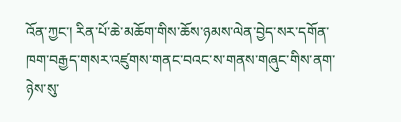འོན་ཀྱང་། རིན་པོ་ཆེ་མཆོག་གིས་ཆོས་ཉམས་ལེན་བྱེད་སར་དགོན་ཁག་བརྒྱད་གསར་འཛུགས་གནང་བའང་ས་གནས་གཞུང་གིས་ནག་ཉེས་སུ་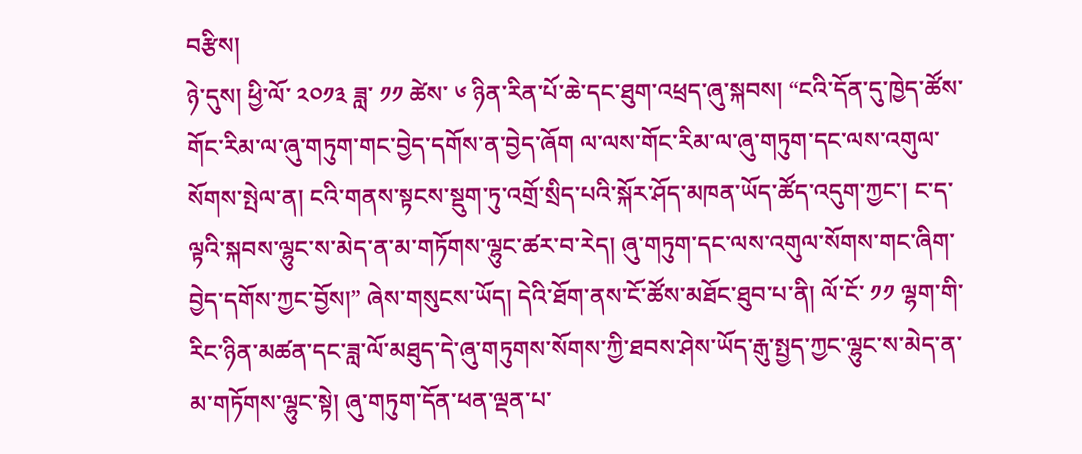བརྩིས།
ཉེ་དུས། ཕྱི་ལོ་ ༢༠༡༣ ཟླ་ ༡༡ ཚེས་ ༦ ཉིན་རིན་པོ་ཆེ་དང་ཐུག་འཕྲད་ཞུ་སྐབས། “ངའི་དོན་དུ་ཁྱེད་ཚོས་གོང་རིམ་ལ་ཞུ་གཏུག་གང་བྱེད་དགོས་ན་བྱེད་ཞོག ལ་ལས་གོང་རིམ་ལ་ཞུ་གཏུག་དང་ལས་འགུལ་སོགས་སྤེལ་ན། ངའི་གནས་སྟངས་སྡུག་ཏུ་འགྲོ་སྲིད་པའི་སྐོར་ཤོད་མཁན་ཡོད་ཚོད་འདུག་ཀྱང་། ང་ད་ལྟའི་སྐབས་ལྷུང་ས་མེད་ན་མ་གཏོགས་ལྷུང་ཚར་བ་རེད། ཞུ་གཏུག་དང་ལས་འགུལ་སོགས་གང་ཞིག་བྱེད་དགོས་ཀྱང་བྱོས།” ཞེས་གསུངས་ཡོད། དེའི་ཐོག་ནས་ངོ་ཚོས་མཐོང་ཐུབ་པ་ནི། ལོ་ངོ་ ༡༡ ལྷག་གི་རིང་ཉིན་མཚན་དང་ཟླ་ལོ་མཐུད་དེ་ཞུ་གཏུགས་སོགས་ཀྱི་ཐབས་ཤེས་ཡོད་རྒུ་སྤྱད་ཀྱང་ལྷུང་ས་མེད་ན་མ་གཏོགས་ལྷུང་སྟེ། ཞུ་གཏུག་དོན་ཕན་ལྡན་པ་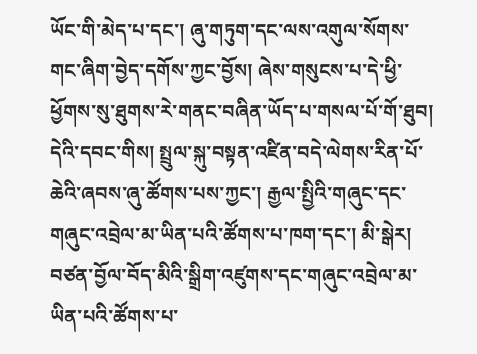ཡོང་གི་མེད་པ་དང་། ཞུ་གཏུག་དང་ལས་འགུལ་སོགས་གང་ཞིག་བྱེད་དགོས་ཀྱང་བྱོས། ཞེས་གསུངས་པ་དེ་ཕྱི་ཕྱོགས་སུ་ཐུགས་རེ་གནང་བཞིན་ཡོད་པ་གསལ་པོ་གོ་ཐུབ། དེའི་དབང་གིས། སྤྲུལ་སྐུ་བསྟན་འཛིན་བདེ་ལེགས་རིན་པོ་ཆེའི་ཞབས་ཞུ་ཚོགས་པས་ཀྱང་། རྒྱལ་སྤྱིའི་གཞུང་དང་གཞུང་འབྲེལ་མ་ཡིན་པའི་ཚོགས་པ་ཁག་དང་། མི་སྒེར། བཙན་བྱོལ་བོད་མིའི་སྒྲིག་འཛུགས་དང་གཞུང་འབྲེལ་མ་ཡིན་པའི་ཚོགས་པ་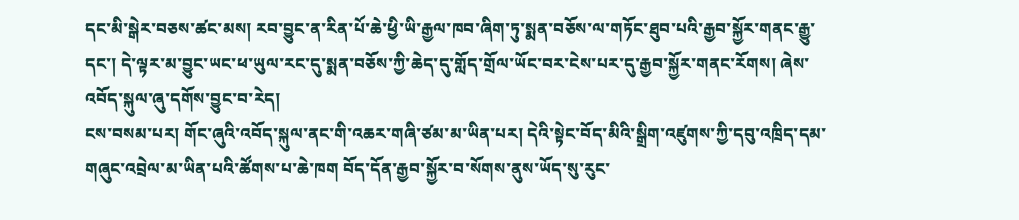དང་མི་སྒེར་བཅས་ཚང་མས། རབ་བྱུང་ན་རིན་པོ་ཆེ་ཕྱི་ཡི་རྒྱལ་ཁབ་ཞིག་ཏུ་སྨན་བཅོས་ལ་གཏོང་ཐུབ་པའི་རྒྱབ་སྐྱོར་གནང་རྒྱུ་དང་། དེ་ལྟར་མ་བྱུང་ཡང་ཕ་ཡུལ་རང་དུ་སྨན་བཅོས་ཀྱི་ཆེད་དུ་གློད་གྲོལ་ཡོང་བར་ངེས་པར་དུ་རྒྱབ་སྐྱོར་གནང་རོགས། ཞེས་འབོད་སྐུལ་ཞུ་དགོས་བྱུང་བ་རེད།
ངས་བསམ་པར། གོང་ཞུའི་འབོད་སྐུལ་ནང་གི་འཆར་གཞི་ཙམ་མ་ཡིན་པར། དེའི་སྟེང་བོད་མིའི་སྒྲིག་འཛུགས་ཀྱི་དབུ་འཁྲིད་དམ་གཞུང་འབྲེལ་མ་ཡིན་པའི་ཚོགས་པ་ཆེ་ཁག བོད་དོན་རྒྱབ་སྐྱོར་བ་སོགས་ནུས་ཡོད་སུ་རུང་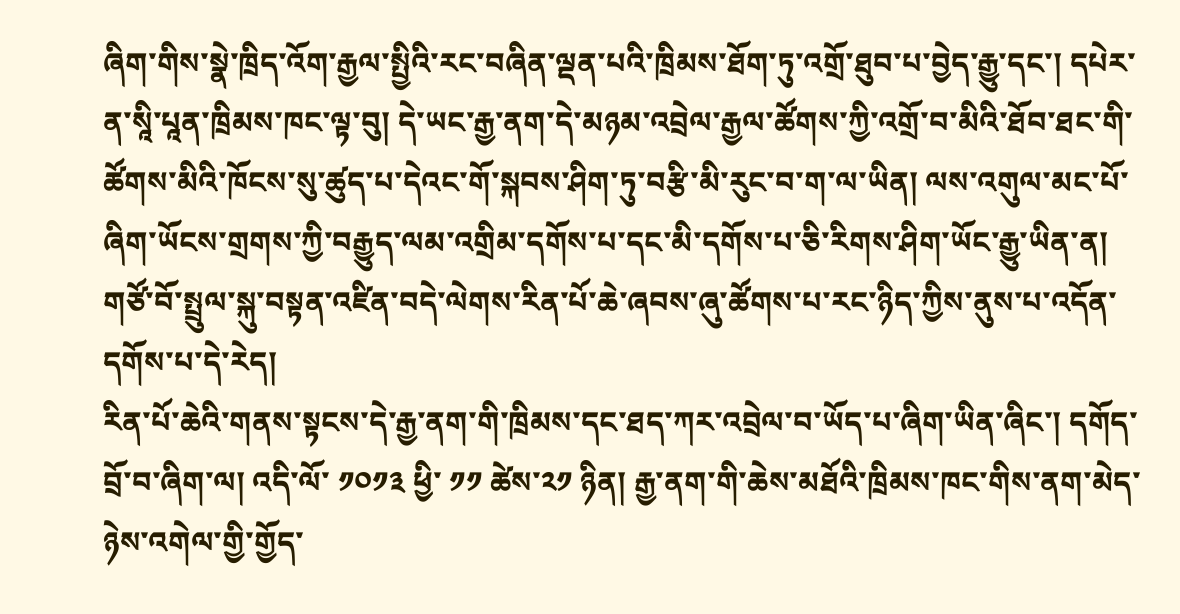ཞིག་གིས་སྣེ་ཁྲིད་འོག་རྒྱལ་སྤྱིའི་རང་བཞིན་ལྡན་པའི་ཁྲིམས་ཐོག་ཏུ་འགྲོ་ཐུབ་པ་བྱེད་རྒྱུ་དང་། དཔེར་ན་སཱི་པཱན་ཁྲིམས་ཁང་ལྟ་བུ། དེ་ཡང་རྒྱ་ནག་དེ་མཉམ་འབྲེལ་རྒྱལ་ཚོགས་ཀྱི་འགྲོ་བ་མིའི་ཐོབ་ཐང་གི་ཚོགས་མིའི་ཁོངས་སུ་ཚུད་པ་དེའང་གོ་སྐབས་ཤིག་ཏུ་བརྩི་མི་རུང་བ་ག་ལ་ཡིན། ལས་འགུལ་མང་པོ་ཞིག་ཡོངས་གྲགས་ཀྱི་བརྒྱུད་ལམ་འགྲིམ་དགོས་པ་དང་མི་དགོས་པ་ཅི་རིགས་ཤིག་ཡོང་རྒྱུ་ཡིན་ན། གཙོ་བོ་སྤྲུལ་སྐུ་བསྟན་འཛིན་བདེ་ལེགས་རིན་པོ་ཆེ་ཞབས་ཞུ་ཚོགས་པ་རང་ཉིད་ཀྱིས་ནུས་པ་འདོན་དགོས་པ་དེ་རེད།
རིན་པོ་ཆེའི་གནས་སྟངས་དེ་རྒྱ་ནག་གི་ཁྲིམས་དང་ཐད་ཀར་འབྲེལ་བ་ཡོད་པ་ཞིག་ཡིན་ཞིང་། དགོད་བྲོ་བ་ཞིག་ལ། འདི་ལོ་ ༡༠༡༣ ཕྱི་ ༡༡ ཚེས་༢༡ ཉིན། རྒྱ་ནག་གི་ཆེས་མཐོའི་ཁྲིམས་ཁང་གིས་ནག་མེད་ཉེས་འགེལ་གྱི་གྱོད་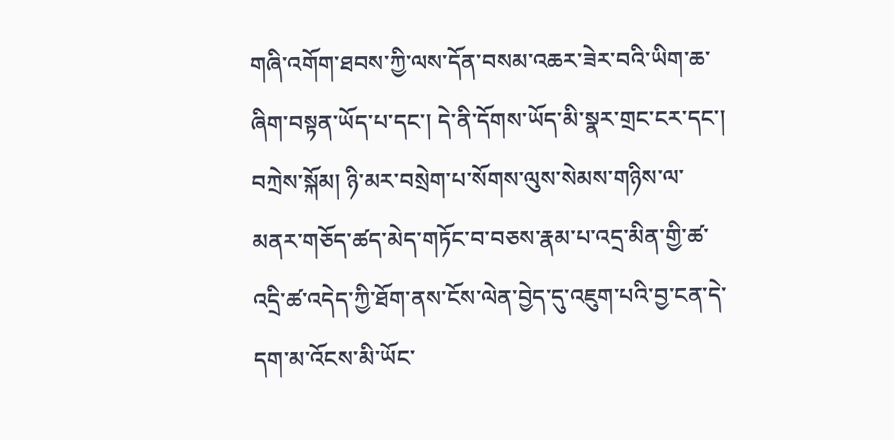གཞི་འགོག་ཐབས་ཀྱི་ལས་དོན་བསམ་འཆར་ཟེར་བའི་ཡིག་ཆ་ཞིག་བསྟན་ཡོད་པ་དང་། དེ་ནི་དོགས་ཡོད་མི་སྣར་གྲང་ངར་དང་། བཀྲེས་སྐོམ། ཉི་མར་བསྲེག་པ་སོགས་ལུས་སེམས་གཉིས་ལ་མནར་གཅོད་ཚད་མེད་གཏོང་བ་བཅས་རྣམ་པ་འདྲ་མིན་གྱི་ཚ་འདྲི་ཚ་འདེད་ཀྱི་ཐོག་ནས་ངོས་ལེན་བྱེད་དུ་འཇུག་པའི་བྱ་ངན་དེ་དག་མ་འོངས་མི་ཡོང་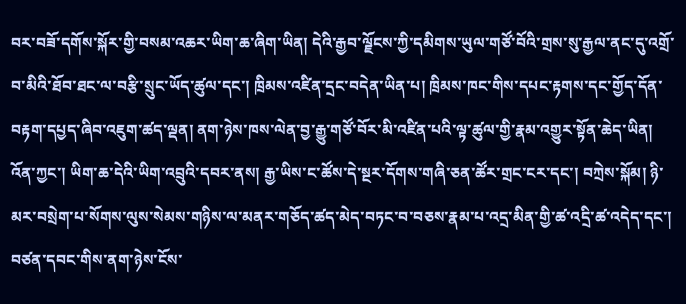བར་བཟོ་དགོས་སྐོར་གྱི་བསམ་འཆར་ཡིག་ཆ་ཞིག་ཡིན། དེའི་རྒྱབ་ལྗོངས་ཀྱི་དམིགས་ཡུལ་གཙོ་བོའི་གྲས་སུ་རྒྱལ་ནང་དུ་འགྲོ་བ་མིའི་ཐོབ་ཐང་ལ་བརྩི་སྲུང་ཡོད་ཚུལ་དང་། ཁྲིམས་འཛིན་དྲང་བདེན་ཡིན་པ། ཁྲིམས་ཁང་གིས་དཔང་རྟགས་དང་གྱོད་དོན་བརྟག་དཔྱད་ཞིབ་འཇུག་ཚད་ལྡན། ནག་ཉེས་ཁས་ལེན་བྱ་རྒྱུ་གཙོ་བོར་མི་འཛིན་པའི་ལྟ་ཚུལ་གྱི་རྣམ་འགྱུར་སྟོན་ཆེད་ཡིན།
འོན་ཀྱང་། ཡིག་ཆ་དེའི་ཡིག་འབྲུའི་དབར་ནས། རྒྱ་ཡིས་ང་ཚོས་དེ་སྔར་དོགས་གཞི་ཅན་ཚོར་གྲང་ངར་དང་། བཀྲེས་སྐོམ། ཉི་མར་བསྲེག་པ་སོགས་ལུས་སེམས་གཉིས་ལ་མནར་གཅོད་ཚད་མེད་བཏང་བ་བཅས་རྣམ་པ་འདྲ་མིན་གྱི་ཚ་འདྲི་ཚ་འདེད་དང་། བཙན་དབང་གིས་ནག་ཉེས་ངོས་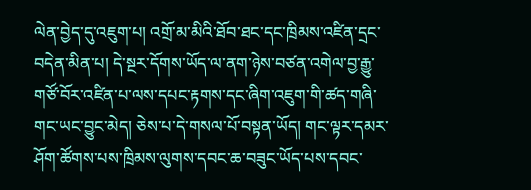ལེན་བྱེད་དུ་འཇུག་པ། འགྲོ་མ་མིའི་ཐོབ་ཐང་དང་ཁྲིམས་འཛིན་དྲང་བདེན་མིན་པ། དེ་སྔར་དོགས་ཡོད་ལ་ནག་ཉེས་བཙན་འགེལ་བྱ་རྒྱུ་གཙོ་བོར་འཛིན་པ་ལས་དཔང་རྟགས་དང་ཞིག་འཇུག་གི་ཚད་གཞི་གང་ཡང་བྱུང་མེད། ཅེས་པ་དེ་གསལ་པོ་བསྟན་ཡོད། གང་ལྟར་དམར་ཤོག་ཚོགས་པས་ཁྲིམས་ལུགས་དབང་ཆ་བཟུང་ཡོད་པས་དབང་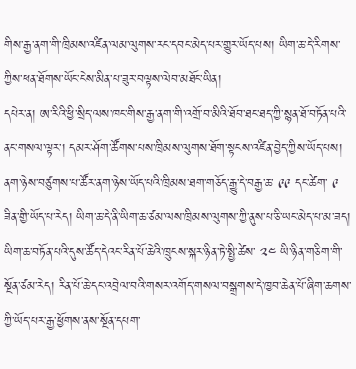གིས་རྒྱ་ནག་གི་ཁྲིམས་འཛིན་ལམ་ལུགས་རང་དབང་མེད་པར་གྱུར་ཡོད་པས། ཡིག་ཆ་དེ་རིགས་ཀྱིས་ཕན་ཐོགས་ཡོང་ངེས་མིན་པ་ཟུར་བལྟས་ལེབ་མཐོང་ཡིན།
དཔེར་ན། ཨ་རིའི་ཕྱི་སྲིད་ལས་ཁང་གིས་རྒྱ་ནག་གི་འགྲོ་བ་མིའི་ཐོབ་ཐང་ཐད་ཀྱི་སྙན་ཐོ་བཏོན་པའི་ནང་གསལ་ལྟར་། དམར་ཤོག་ཚོགས་པས་ཁྲིམས་ལུགས་ཐོག་སྟངས་འཛིན་བྱེད་ཀྱིས་ཡོད་པས། ནག་ཉེས་བཙུགས་པ་ཚོར་ནག་ཉེས་ཡོད་པའི་ཁྲིམས་ཐག་གཅོད་རྒྱུ་དེ་བརྒྱ་ཆ་ ༩༩ དང་ཚེག་ ༩ ཟིན་གྱི་ཡོད་པ་རེད། ཡིག་ཆ་དེ་ནི་ཡིག་ཆ་ཙམ་ལས་ཁྲིམས་ལུགས་ཀྱི་ནུས་པ་ཅི་ཡང་མེད་པ་མ་ཟད། ཡིག་ཆ་བཏོན་པའི་དུས་ཚོད་དེའང་རིན་པོ་ཆེའི་ཁྲུངས་སྐར་ཉིན་ཏེ་སྤྱི་ཚེས་ ༢༤ ཡི་ཉིན་གཅིག་གི་སྔོན་ཙམ་རེད། རིན་པོ་ཆེ་དང་འབྲེལ་བའི་གསར་འགོད་གསལ་བསྒྲགས་དེ་ཁྱབ་ཆེན་པོ་ཞིག་ཆགས་ཀྱི་ཡོད་པར་རྒྱ་ཕྱོགས་ནས་སྔོན་དཔག་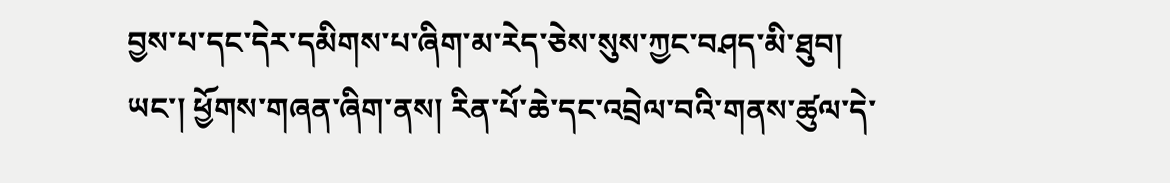བྱས་པ་དང་དེར་དམིགས་པ་ཞིག་མ་རེད་ཅེས་སུས་ཀྱང་བཤད་མི་ཐུབ།
ཡང་། ཕྱོགས་གཞན་ཞིག་ནས། རིན་པོ་ཆེ་དང་འབྲེལ་བའི་གནས་ཚུལ་དེ་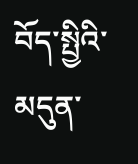བོད་སྤྱིའི་མདུན་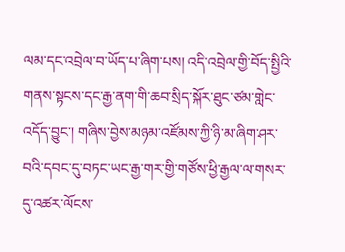ལམ་དང་འབྲེལ་བ་ཡོད་པ་ཞིག་པས། འདི་འབྲེལ་གྱི་བོད་སྤྱིའི་གནས་སྟངས་དང་རྒྱ་ནག་གི་ཆབ་སྲིད་སྐོར་ཐུང་ཙམ་གླེང་འདོད་བྱུང་། གཞིས་བྱེས་མཉམ་འཛོམས་ཀྱི་ཉི་མ་ཞིག་ཤར་བའི་དབང་དུ་བཏང་ཡང་རྒྱ་གར་གྱི་གཙོས་ཕྱི་རྒྱལ་ལ་གསར་དུ་འཚར་ལོངས་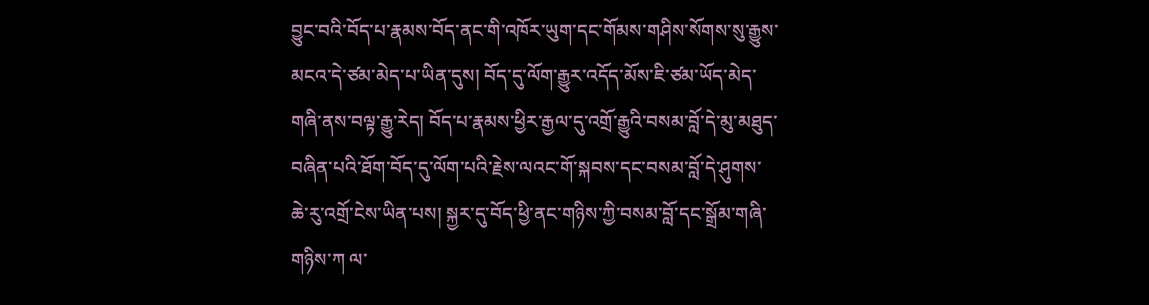བྱུང་བའི་བོད་པ་རྣམས་བོད་ནང་གི་འཁོར་ཡུག་དང་གོམས་གཤིས་སོགས་སུ་རྒྱུས་མངའ་དེ་ཙམ་མེད་པ་ཡིན་དུས། བོད་དུ་ལོག་རྒྱུར་འདོད་མོས་ཇི་ཙམ་ཡོད་མེད་གཞི་ནས་བལྟ་རྒྱུ་རེད། བོད་པ་རྣམས་ཕྱིར་རྒྱལ་དུ་འགྲོ་རྒྱུའི་བསམ་བློ་དེ་མུ་མཐུད་བཞིན་པའི་ཐོག་བོད་དུ་ལོག་པའི་རྗེས་ལའང་གོ་སྐབས་དང་བསམ་བློ་དེ་ཤུགས་ཆེ་རུ་འགྲོ་ངེས་ཡིན་པས། སྐྱར་དུ་བོད་ཕྱི་ནང་གཉིས་ཀྱི་བསམ་བློ་དང་སྒྲོམ་གཞི་གཉིས་ཀ ལ་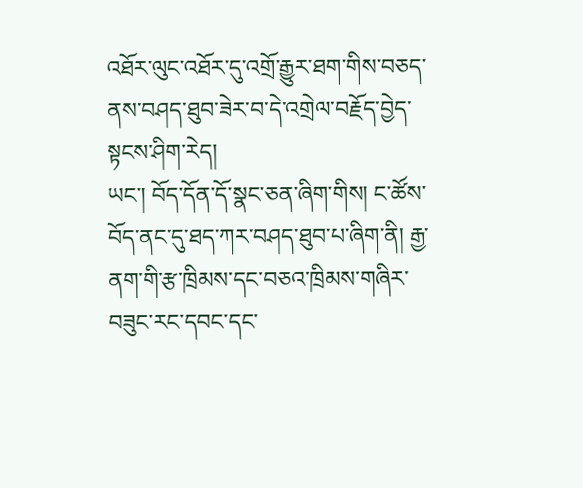འཐོར་ལུང་འཐོར་དུ་འགྲོ་རྒྱུར་ཐག་གིས་བཅད་ནས་བཤད་ཐུབ་ཟེར་བ་དེ་འགྲེལ་བརྗོད་བྱེད་སྟངས་ཤིག་རེད།
ཡང་། བོད་དོན་དོ་སྣང་ཅན་ཞིག་གིས། ང་ཚོས་བོད་ནང་དུ་ཐད་ཀར་བཤད་ཐུབ་པ་ཞིག་ནི། རྒྱ་ནག་གི་རྩ་ཁྲིམས་དང་བཅའ་ཁྲིམས་གཞིར་བཟུང་རང་དབང་དང་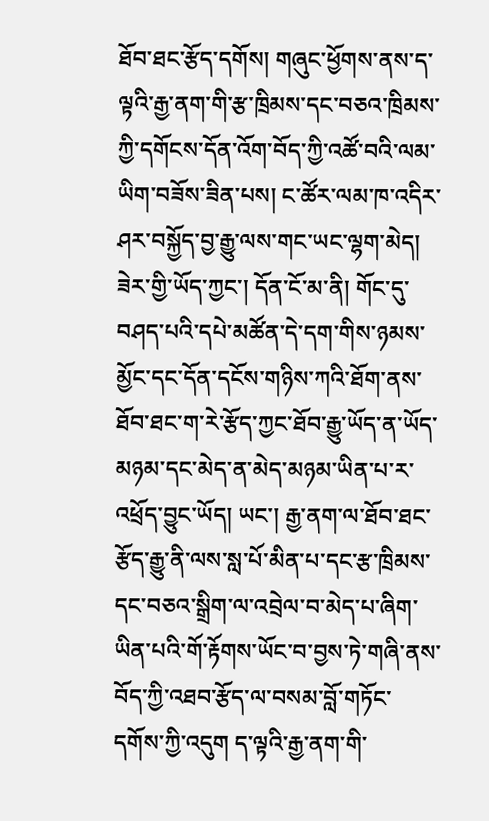ཐོབ་ཐང་རྩོད་དགོས། གཞུང་ཕྱོགས་ནས་ད་ལྟའི་རྒྱ་ནག་གི་རྩ་ཁྲིམས་དང་བཅའ་ཁྲིམས་ཀྱི་དགོངས་དོན་འོག་བོད་ཀྱི་འཚོ་བའི་ལམ་ཡིག་བཟོས་ཟིན་པས། ང་ཚོར་ལམ་ཁ་འདིར་ཤར་བསྐྱོད་བྱ་རྒྱུ་ལས་གང་ཡང་ལྷག་མེད། ཟེར་གྱི་ཡོད་ཀྱང་། དོན་ངོ་མ་ནི། གོང་དུ་བཤད་པའི་དཔེ་མཚོན་དེ་དག་གིས་ཉམས་མྱོང་དང་དོན་དངོས་གཉིས་ཀའི་ཐོག་ནས་ཐོབ་ཐང་ག་རེ་རྩོད་ཀྱང་ཐོབ་རྒྱུ་ཡོད་ན་ཡོད་མཉམ་དང་མེད་ན་མེད་མཉམ་ཡིན་པ་ར་འཕྲོད་བྱུང་ཡོད། ཡང་། རྒྱ་ནག་ལ་ཐོབ་ཐང་རྩོད་རྒྱུ་ནི་ལས་སླ་པོ་མིན་པ་དང་རྩ་ཁྲིམས་དང་བཅའ་སྒྲིག་ལ་འབྲེལ་བ་མེད་པ་ཞིག་ཡིན་པའི་གོ་རྟོགས་ཡོང་བ་བྱས་ཏེ་གཞི་ནས་བོད་ཀྱི་འཐབ་རྩོད་ལ་བསམ་བློ་གཏོང་དགོས་ཀྱི་འདུག ད་ལྟའི་རྒྱ་ནག་གི་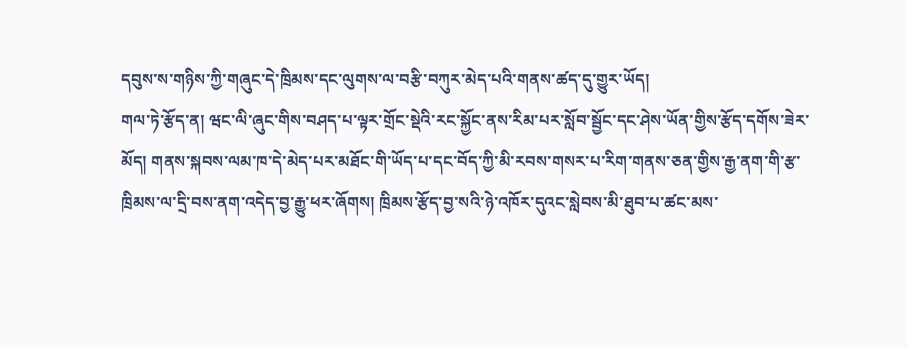དབུས་ས་གཉིས་ཀྱི་གཞུང་དེ་ཁྲིམས་དང་ལུགས་ལ་བརྩི་བཀུར་མེད་པའི་གནས་ཚད་དུ་གྱུར་ཡོད།
གལ་ཏེ་རྩོད་ན། ཝང་ལི་ཞུང་གིས་བཤད་པ་ལྟར་གྲོང་སྡེའི་རང་སྐྱོང་ནས་རིམ་པར་སློབ་སྦྱོང་དང་ཤེས་ཡོན་གྱིས་རྩོད་དགོས་ཟེར་མོད། གནས་སྐབས་ལམ་ཁ་དེ་མེད་པར་མཐོང་གི་ཡོད་པ་དང་བོད་ཀྱི་མི་རབས་གསར་པ་རིག་གནས་ཅན་གྱིས་རྒྱ་ནག་གི་རྩ་ཁྲིམས་ལ་དྲི་བས་ནག་འདེད་བྱ་རྒྱུ་ཕར་ཞོགས། ཁྲིམས་རྩོད་བྱ་སའི་ཉེ་འཁོར་དུའང་སླེབས་མི་ཐུབ་པ་ཚང་མས་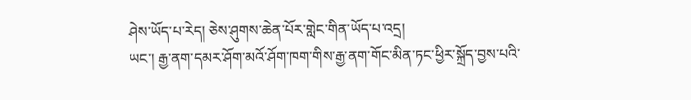ཤེས་ཡོད་པ་རེད། ཅེས་ཤུགས་ཆེན་པོར་གླེང་གིན་ཡོད་པ་འདྲ།
ཡང་། རྒྱ་ནག་དམར་ཤོག་མའོ་ཤོག་ཁག་གིས་རྒྱ་ནག་གོང་མིན་ཏང་ཕྱིར་སྐྲོད་བྱས་པའི་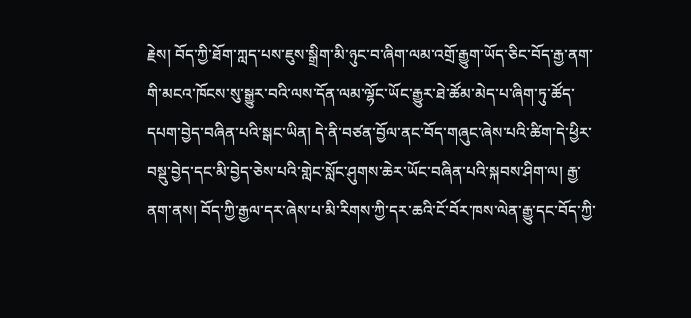རྗེས། བོད་ཀྱི་ཐོག་ཀླད་པས་ཇུས་སྒྲིག་མི་ཉུང་བ་ཞིག་ལམ་འགྲོ་རྒྱུག་ཡོད་ཅིང་བོད་རྒྱ་ནག་གི་མངའ་ཁོངས་སུ་སྒྱུར་བའི་ལས་དོན་ལམ་ལྷོང་ཡོང་རྒྱུར་ཐེ་ཚོམ་མེད་པ་ཞིག་ཏུ་ཚོད་དཔག་བྱེད་བཞིན་པའི་སྒང་ཡིན། དེ་ནི་བཙན་བྱོལ་ནང་བོད་གཞུང་ཞེས་པའི་ཚིག་དེ་ཕྱིར་བསྡུ་བྱེད་དང་མི་བྱེད་ཅེས་པའི་གླེང་སློང་ཤུགས་ཆེར་ཡོང་བཞིན་པའི་སྐབས་ཤིག་ལ། རྒྱ་ནག་ནས། བོད་ཀྱི་རྒྱལ་དར་ཞེས་པ་མི་རིགས་ཀྱི་དར་ཆའི་ངོ་བོར་ཁས་ལེན་རྒྱུ་དང་བོད་ཀྱི་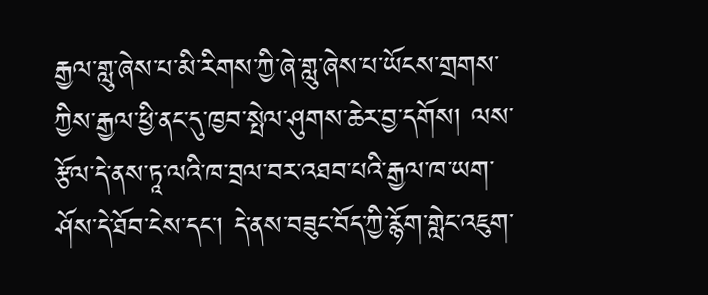རྒྱལ་གླུ་ཞེས་པ་མི་རིགས་ཀྱི་ཞེ་གླུ་ཞེས་པ་ཡོངས་གྲགས་ཀྱིས་རྒྱལ་ཕྱི་ནང་དུ་ཁྱབ་སྤེལ་ཤུགས་ཆེར་བྱ་དགོས། ལས་རྩོལ་དེ་ནས་ཏཱ་ལའི་ཁ་བྲལ་བར་འཐབ་པའི་རྒྱལ་ཁ་ཡག་ཤོས་དེ་ཐོབ་ངེས་དང་། དེ་ནས་བཟུང་བོད་ཀྱི་རྙོག་གླེང་འཇུག་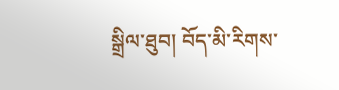སྒྲིལ་ཐུབ། བོད་མི་རིགས་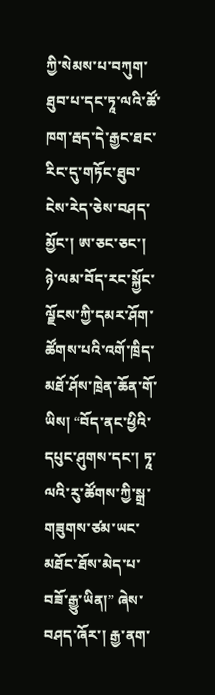ཀྱི་སེམས་པ་བཀུག་ཐུབ་པ་དང་ཏཱ་ལའི་ཚོ་ཁག་རྦད་དེ་རྒྱང་ཐང་རིང་དུ་གཏོང་ཐུབ་ངེས་རེད་ཅེས་བཤད་མྱོང་། ཨ་ཅང་ཅང་།
ཉེ་ལམ་བོད་རང་སྐྱོང་ལྗོངས་ཀྱི་དམར་ཤོག་ཚོགས་པའི་འགོ་ཁྲིད་མཐོ་ཤོས་ཁྲེན་ཆོན་གོ་ཡིས། “བོད་ནང་ཕྱིའི་དཔུང་ཤུགས་དང་། ཏཱ་ལའི་རུ་ཚོགས་ཀྱི་སྒྲ་གཟུགས་ཙམ་ཡང་མཐོང་ཐོས་མེད་པ་བཟོ་རྒྱུ་ཡིན།” ཞེས་བཤད་ཞོར་། རྒྱ་ནག་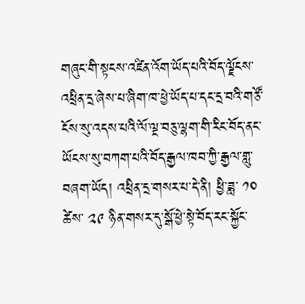གཞུང་གི་སྟངས་འཛིན་འོག་ཡོད་པའི་བོད་ལྗོངས་འཕྲིན་དྲ་ཞེས་པ་ཞིག་ཁ་ཕྱེ་ཡོད་པ་དང་དྲ་བའི་གཙོ་ངོས་སུ་འདས་པའི་ལོ་ལྔ་བཅུ་ལྷག་གི་རིང་བོད་ནང་ཡོངས་སུ་བཀག་པའི་བོད་རྒྱལ་ཁབ་ཀྱི་རྒྱལ་གླུ་བཞག་ཡོད། འཕྲིན་དྲ་གསར་པ་དེ་ནི། ཕྱི་ཟླ་ ༡༠ ཚེས་ ༢༩ ཉིན་གསར་དུ་སྒོ་ཕྱེ་སྟེ་བོད་རང་སྐྱོང་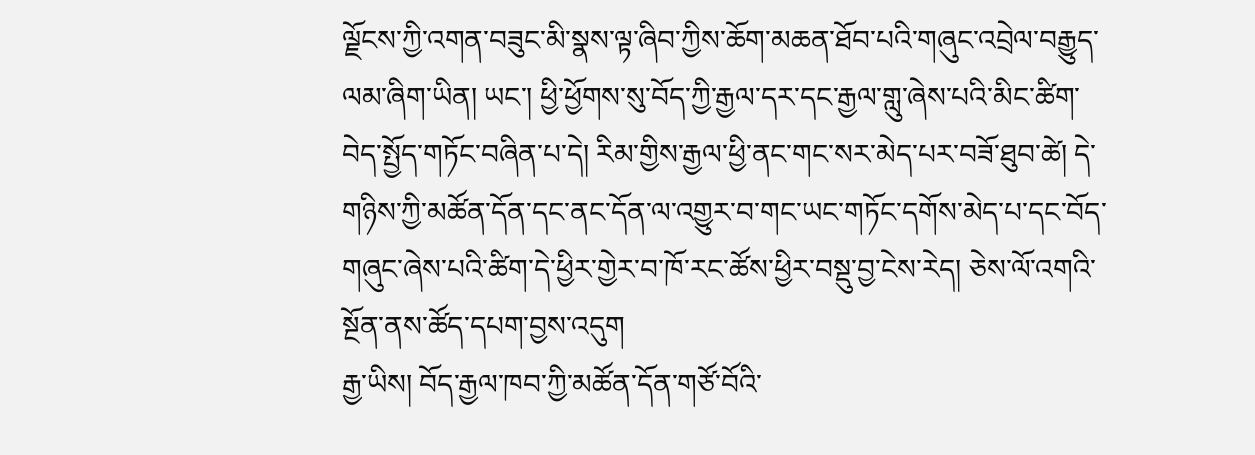ལྗོངས་ཀྱི་འགན་བཟུང་མི་སྣས་ལྟ་ཞིབ་ཀྱིས་ཆོག་མཆན་ཐོབ་པའི་གཞུང་འབྲེལ་བརྒྱུད་ལམ་ཞིག་ཡིན། ཡང་། ཕྱི་ཕྱོགས་སུ་བོད་ཀྱི་རྒྱལ་དར་དང་རྒྱལ་གླུ་ཞེས་པའི་མིང་ཚིག་བེད་སྤྱོད་གཏོང་བཞིན་པ་དེ། རིམ་གྱིས་རྒྱལ་ཕྱི་ནང་གང་སར་མེད་པར་བཟོ་ཐུབ་ཚེ། དེ་གཉིས་ཀྱི་མཚོན་དོན་དང་ནང་དོན་ལ་འགྱུར་བ་གང་ཡང་གཏོང་དགོས་མེད་པ་དང་བོད་གཞུང་ཞེས་པའི་ཚིག་དེ་ཕྱིར་གྱེར་བ་ཁོ་རང་ཚོས་ཕྱིར་བསྡུ་བྱ་ངེས་རེད། ཅེས་ལོ་འགའི་སྔོན་ནས་ཚོད་དཔག་བྱས་འདུག
རྒྱ་ཡིས། བོད་རྒྱལ་ཁབ་ཀྱི་མཚོན་དོན་གཙོ་བོའི་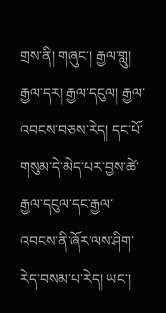གྲས་ནི། གཞུང་། རྒྱལ་གླུ། རྒྱལ་དར། རྒྱལ་དངུལ། རྒྱལ་འབངས་བཅས་རེད། དང་པོ་གསུམ་དེ་མེད་པར་བྱས་ཚེ་རྒྱལ་དངུལ་དང་རྒྱལ་འབངས་ནི་ཞོར་ལས་ཤིག་རེད་བསམ་པ་རེད། ཡང་།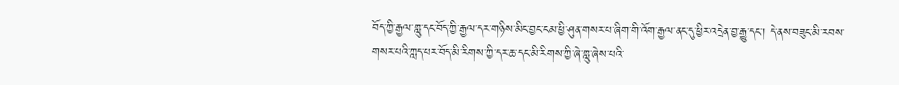བོད་ཀྱི་རྒྱལ་གླུ་དང་བོད་ཀྱི་རྒྱལ་དར་གཉིས་མིང་བྱང་ངམ་ཕྱི་ཤུན་གསར་པ་ཞིག་གི་འོག་རྒྱལ་ནང་དུ་ཕྱིར་འདྲེན་བྱ་རྒྱུ་དང་། དེ་ནས་བཟུང་མི་རབས་གསར་པའི་ཀླད་པར་བོད་མི་རིགས་ཀྱི་དར་ཆ་དང་མི་རིགས་ཀྱི་ཞེ་གླུ་ཞེས་པའི་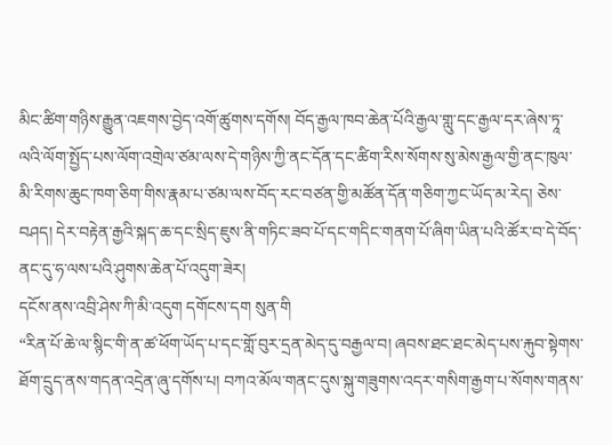མིང་ཚིག་གཉིས་རྒྱུན་འཇགས་བྱེད་འགོ་ཚུགས་དགོས། བོད་རྒྱལ་ཁབ་ཆེན་པོའི་རྒྱལ་གླུ་དང་རྒྱལ་དར་ཞེས་ཏཱ་ལའི་ལོག་སྤྱོད་པས་ལོག་འགྲེལ་ཙམ་ལས་དེ་གཉིས་ཀྱི་ནང་དོན་དང་ཚིག་རིས་སོགས་སུ་མེས་རྒྱལ་གྱི་ནང་ཁུལ་མི་རིགས་ཆུང་ཁག་ཅིག་གིས་རྣམ་པ་ཙམ་ལས་བོད་རང་བཙན་གྱི་མཚོན་དོན་གཅིག་ཀྱང་ཡོད་མ་རེད། ཅེས་བཤད། དེར་བརྟེན་རྒྱའི་སྐད་ཆ་དང་སྲིད་ཇུས་ནི་གཏིང་ཟབ་པོ་དང་གདིང་གནག་པོ་ཞིག་ཡིན་པའི་ཚོར་བ་དེ་བོད་ནང་དུ་ཧ་ལས་པའི་ཤུགས་ཆེན་པོ་འདུག་ཟེར།
དངོས་ནས་འབྲི་ཤེས་ཀི་མི་འདུག དགོངས་དག སུན་གི
“རིན་པོ་ཆེ་ལ་སྙིང་གི་ན་ཚ་ཕོག་ཡོད་པ་དང་གློ་བུར་དྲན་མེད་དུ་བརྒྱལ་བ། ཞབས་ཐང་ཐང་མེད་པས་རྐུབ་སྟེགས་ཐོག་དྲུད་ནས་གདན་འདྲེན་ཞུ་དགོས་པ། བཀའ་མོལ་གནང་དུས་སྐུ་གཟུགས་འདར་གསིག་རྒྱག་པ་སོགས་གནས་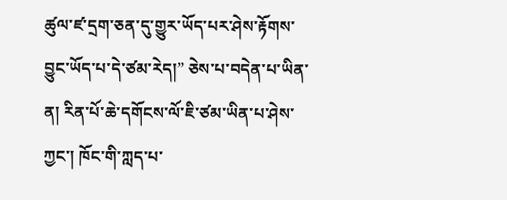ཚུལ་ཛ་དྲག་ཅན་དུ་གྱུར་ཡོད་པར་ཤེས་རྟོགས་བྱུང་ཡོད་པ་དེ་ཙམ་རེད།” ཅེས་པ་བདེན་པ་ཡིན་ན། རིན་པོ་ཆེ་དགོངས་ལོ་ཇི་ཙམ་ཡིན་པ་ཤེས་ཀྱང་། ཁོང་གི་ཀླད་པ་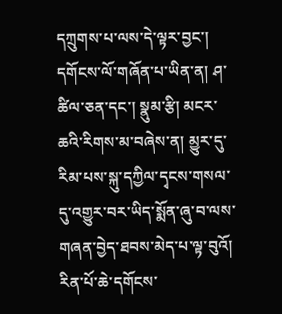དཀྲུགས་པ་ལས་དེ་ལྟར་བྱང་། དགོངས་ལོ་གཞོན་པ་ཡིན་ན། ཤ་ཚིལ་ཅན་དང་། སྣུམ་རྩི། མངར་ཆའི་རིགས་མ་བཞེས་ན། མྱུར་དུ་རིམ་པས་སྐུ་དཀྱིལ་དྭངས་གསལ་དུ་འགྱུར་བར་ཡིད་སྨོན་ཞུ་བ་ལས་གཞན་བྱེད་ཐབས་མེད་པ་ལྟ་བུའོ།
རིན་པོ་ཆེ་དགོངས་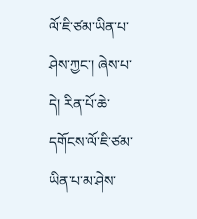ལོ་ཇི་ཙམ་ཡིན་པ་ཤེས་ཀྱང་། ཞེས་པ་དེ། རིན་པོ་ཆེ་དགོངས་ལོ་ཇི་ཙམ་ཡིན་པ་མ་ཤེས་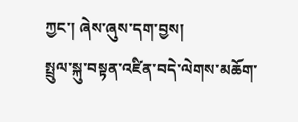ཀྱང་། ཞེས་ཞུས་དག་བྱས།
སྤྲུལ་སྐུ་བསྟན་འཛིན་བདེ་ལེགས་མཆོག་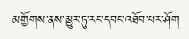མགྱོགས་ནས་མྱུར་ཏུ་རང་དབང་འཐོབ་པར་ཤོག